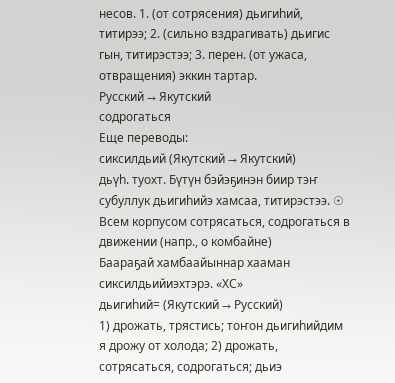несов. 1. (от сотрясения) дьигиһий, титирээ; 2. (сильно вздрагивать) дьигис гын, титирэстээ; 3. перен. (от ужаса, отвращения) эккин тартар.
Русский → Якутский
содрогаться
Еще переводы:
сиксилдьий (Якутский → Якутский)
дьүһ. туохт. Бүтүн бэйэҕинэн биир тэҥ субуллук дьигиһийэ хамсаа, титирэстээ. ☉ Всем корпусом сотрясаться, содрогаться в движении (напр., о комбайне)
Баараҕай хамбаайыннар хааман сиксилдьийиэхтэрэ. «ХС»
дьигиһий= (Якутский → Русский)
1) дрожать, трястись; тоҥон дьигиһийдим я дрожу от холода; 2) дрожать, сотрясаться, содрогаться; дьиэ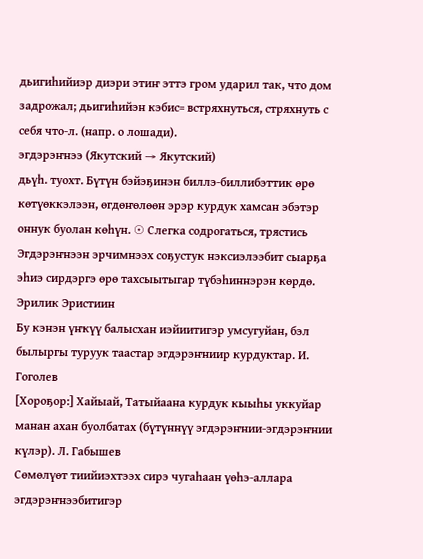дьигиһийиэр диэри этиҥ эттэ гром ударил так, что дом задрожал; дьигиһийэн кэбис= встряхнуться, стряхнуть с себя что-л. (напр. о лошади).
эгдэрэҥнээ (Якутский → Якутский)
дьүһ. туохт. Бүтүн бэйэҕинэн биллэ-биллибэттик өрө көтүөккэлээн, өгдөҥөлөөн эрэр курдук хамсан эбэтэр оннук буолан көһүн. ☉ Слегка содрогаться, трястись
Эгдэрэҥнээн эрчимнээх соҕустук нэксиэлээбит сыарҕа эһиэ сирдэргэ өрө тахсыытыгар түбэһиннэрэн көрдө. Эрилик Эристиин
Бу кэнэн үҥкүү балысхан иэйиитигэр умсугуйан, бэл былыргы туруук таастар эгдэрэҥниир курдуктар. И. Гоголев
[Хороҕор:] Хайыай, Татыйаана курдук кыыһы уккуйар манан ахан буолбатах (бүтүннүү эгдэрэҥнии-эгдэрэҥнии күлэр). Л. Габышев
Сөмөлүөт тиийиэхтээх сирэ чугаһаан үөһэ-аллара эгдэрэҥнээбитигэр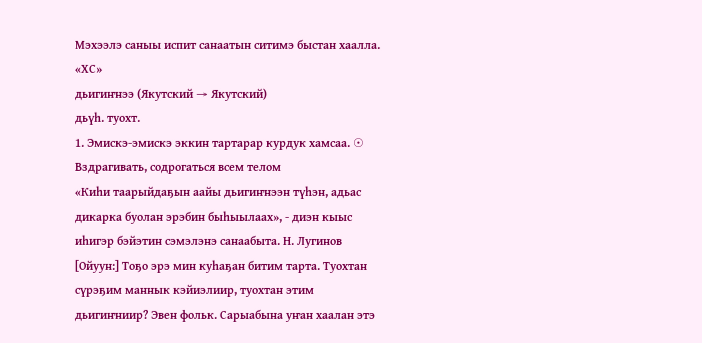Мэхээлэ саныы испит санаатын ситимэ быстан хаалла. «ХС»
дьигиҥнээ (Якутский → Якутский)
дьүһ. туохт.
1. Эмискэ-эмискэ эккин тартарар курдук хамсаа. ☉ Вздрагивать, содрогаться всем телом
«Киһи таарыйдаҕын аайы дьигиҥнээн түһэн, адьас дикарка буолан эрэбин быһыылаах», - диэн кыыс иһигэр бэйэтин сэмэлэнэ санаабыта. Н. Лугинов
[Ойуун:] Тоҕо эрэ мин куһаҕан битим тарта. Туохтан сүрэҕим маннык кэйиэлиир, туохтан этим дьигиҥниир? Эвен фольк. Сарыабына уҥан хаалан этэ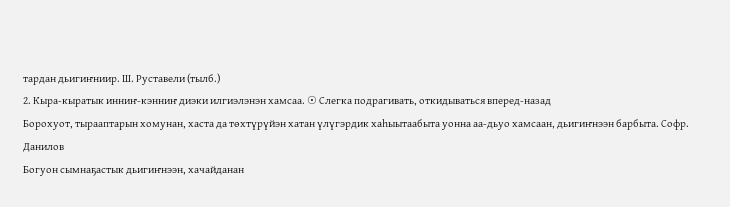тардан дьигиҥниир. Ш. Руставели (тылб.)
2. Кыра-кыратык инниҥ-кэнниҥ диэки илгиэлэнэн хамсаа. ☉ Слегка подрагивать, откидываться вперед-назад
Борохуот, тырааптарын хомунан, хаста да төхтүрүйэн хатан үлүгэрдик хаһыытаабыта уонна аа-дьуо хамсаан, дьигиҥнээн барбыта. Софр. Данилов
Богуон сымнаҕастык дьигиҥнээн, хачайданан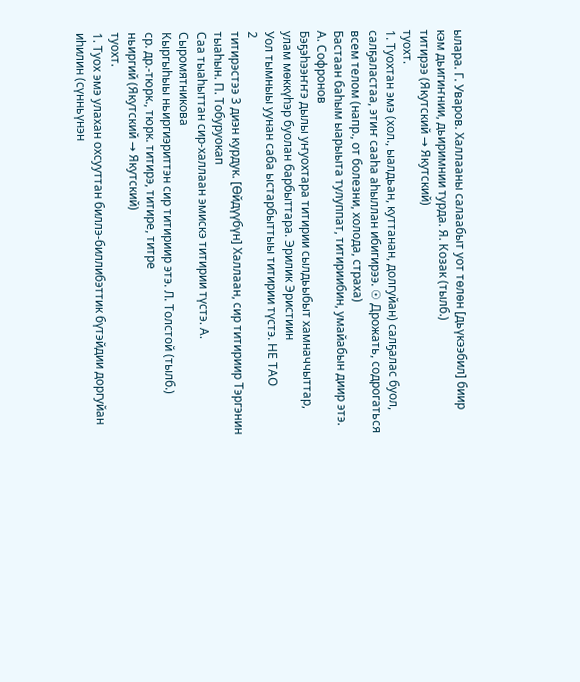ылара. Г. Уваров. Халлааны салаабыт уот төлөн [дьүкээбил] биир кэм дьигиҥнии, дьиримнии турда. Я. Козак (тылб.)
титирээ (Якутский → Якутский)
туохт.
1. Туохтан эмэ (хол., ыалдьан, куттанан, долгуйан) салҕалас буол, салҕаластаа, этиҥ сааһа аһыллан ибигирээ. ☉ Дрожать, содрогаться всем телом (напр., от болезни, холода, страха)
Бастаан баһым ыарыыта тулуппат, титириибин, умайабын диир этэ. А. Софронов
Бэҕэһээҥҥэ дылы уҥуохтара титирии сылдьыбыт хамначчыттар, улам мөккүһэр буолан барбыттара. Эрилик Эристиин
Уол тымныы уунан саба ыстарбыттыы титирии түстэ. НЕ ТАО
2
титирэстээ 3 диэн курдук. [Өйдүүбүн] Халлаан, сир титириир Тэргэнин тыаһын. П. Тобуруокап
Саа тыаһыттан сир-халлаан эмискэ титирии түстэ. А. Сыромятникова
Кыргыһыы ньиргиэриттэн сир титириир этэ. Л. Толстой (тылб.)
ср. др.-тюрк., тюрк. титирэ, титире, титре
ньиргий (Якутский → Якутский)
туохт.
1. Туох эмэ улахан охсууттан биллэ-биллибэттик бүтэйдии доргуйан иһилин (сүнньүнэн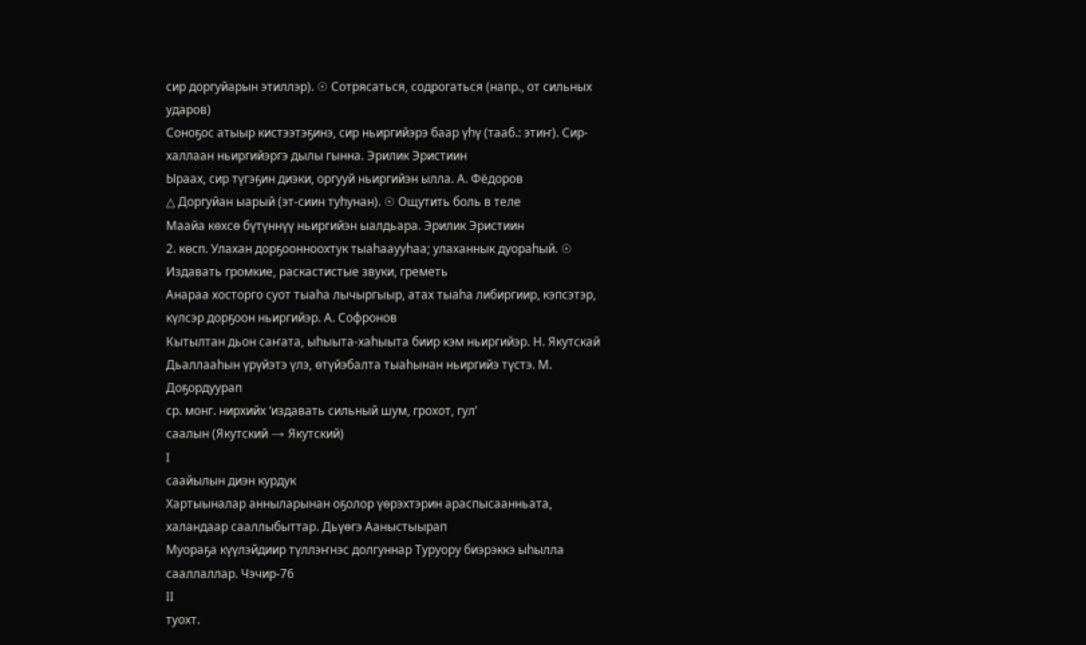сир доргуйарын этиллэр). ☉ Сотрясаться, содрогаться (напр., от сильных ударов)
Соноҕос атыыр кистээтэҕинэ, сир ньиргийэрэ баар үһү (тааб.: этиҥ). Сир-халлаан ньиргийэргэ дылы гынна. Эрилик Эристиин
Ыраах, сир түгэҕин диэки, оргууй ньиргийэн ылла. А. Фёдоров
△ Доргуйан ыарый (эт-сиин туһунан). ☉ Ощутить боль в теле
Маайа көхсө бүтүннүү ньиргийэн ыалдьара. Эрилик Эристиин
2. көсп. Улахан дорҕоонноохтук тыаһааууһаа; улаханнык дуораһый. ☉ Издавать громкие, раскастистые звуки, греметь
Анараа хосторго суот тыаһа лычыргыыр, атах тыаһа либиргиир, кэпсэтэр, күлсэр дорҕоон ньиргийэр. А. Софронов
Кытылтан дьон саҥата, ыһыыта-хаһыыта биир кэм ньиргийэр. Н. Якутскай
Дьаллааһын үрүйэтэ үлэ, өтүйэбалта тыаһынан ньиргийэ түстэ. М. Доҕордуурап
ср. монг. нирхийх ‘издавать сильный шум, грохот, гул’
саалын (Якутский → Якутский)
I
саайылын диэн курдук
Хартыыналар анныларынан оҕолор үөрэхтэрин араспысаанньата, халандаар сааллыбыттар. Дьүөгэ Ааныстыырап
Муораҕа күүлэйдиир түллэҥнэс долгуннар Туруору биэрэккэ ыһылла сааллаллар. Чэчир-76
II
туохт.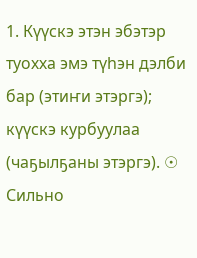1. Күүскэ этэн эбэтэр туохха эмэ түһэн дэлби бар (этиҥи этэргэ); күүскэ курбуулаа (чаҕылҕаны этэргэ). ☉ Сильно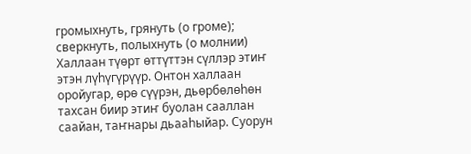громыхнуть, грянуть (о громе); сверкнуть, полыхнуть (о молнии)
Халлаан түөрт өттүттэн сүллэр этиҥ этэн лүһүгүрүүр. Онтон халлаан оройугар, өрө сүүрэн, дьөрбөлөһөн тахсан биир этиҥ буолан сааллан саайан, таҥнары дьааһыйар. Суорун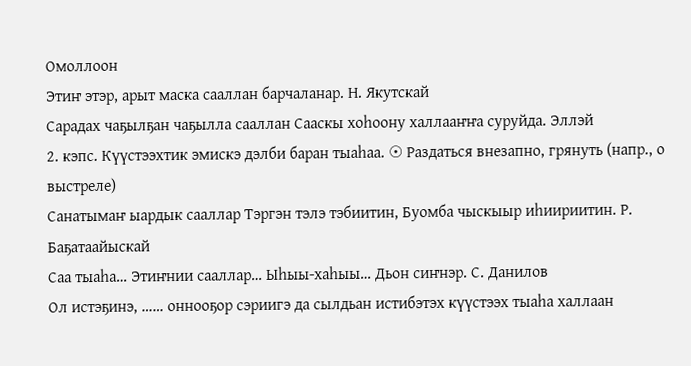Омоллоон
Этиҥ этэр, арыт маска сааллан барчаланар. Н. Якутскай
Сарадах чаҕылҕан чаҕылла сааллан Сааскы хоһоону халлааҥҥа суруйда. Эллэй
2. кэпс. Күүстээхтик эмискэ дэлби баран тыаһаа. ☉ Раздаться внезапно, грянуть (напр., о выстреле)
Санатымаҥ ыардык сааллар Тэргэн тэлэ тэбиитин, Буомба чыскыыр иһиириитин. Р. Баҕатаайыскай
Саа тыаһа… Этиҥнии сааллар… Ыһыы-хаһыы… Дьон сиҥнэр. С. Данилов
Ол истэҕинэ, …… оннооҕор сэриигэ да сылдьан истибэтэх күүстээх тыаһа халлаан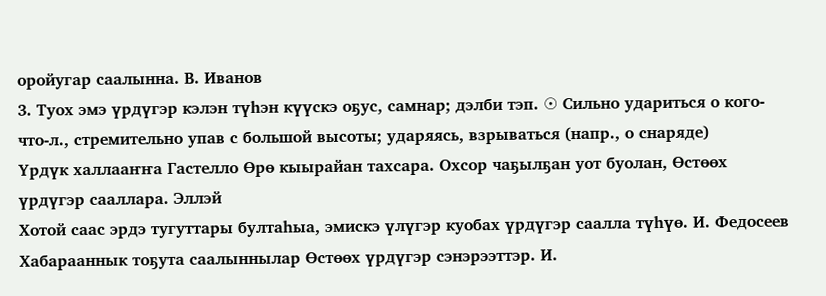оройугар саалынна. В. Иванов
3. Туох эмэ үрдүгэр кэлэн түһэн күүскэ оҕус, самнар; дэлби тэп. ☉ Сильно удариться о кого-что-л., стремительно упав с большой высоты; ударяясь, взрываться (напр., о снаряде)
Үрдүк халлааҥҥа Гастелло Өрө кыырайан тахсара. Охсор чаҕылҕан уот буолан, Өстөөх үрдүгэр сааллара. Эллэй
Хотой саас эрдэ тугуттары бултаһыа, эмискэ үлүгэр куобах үрдүгэр саалла түһүө. И. Федосеев
Хабарааннык тоҕута саалыннылар Өстөөх үрдүгэр сэнэрээттэр. И.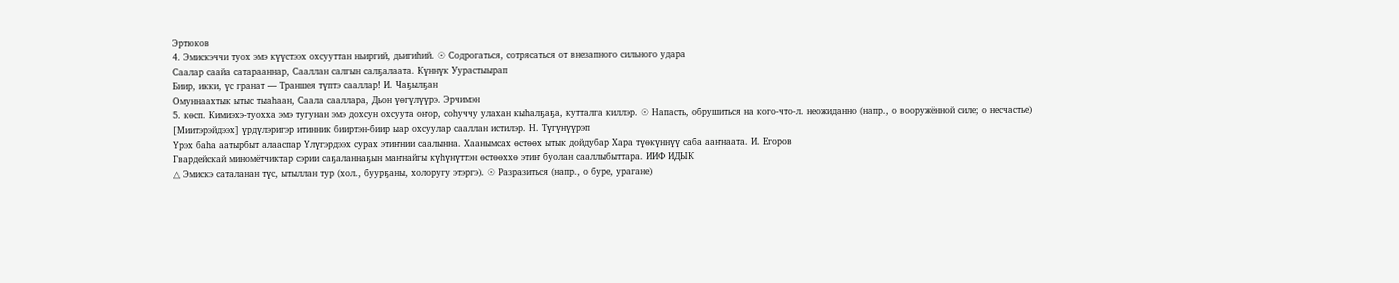Эртюков
4. Эмискэччи туох эмэ күүстээх охсууттан ньиргий, дьигиһий. ☉ Содрогаться, сотрясаться от внезапного сильного удара
Саалар саайа сатарааннар, Сааллан салгын салҕалаата. Күннүк Уурастыырап
Биир, икки, үс гранат — Траншея түптэ сааллар! И. Чаҕылҕан
Омуннаахтык ытыс тыаһаан, Саала сааллара, Дьон үөгүлүүрэ. Эрчимэн
5. көсп. Кимиэхэ-туохха эмэ тугунан эмэ дохсун охсуута оҥор, соһуччу улахан кыһалҕаҕа, кутталга киллэр. ☉ Напасть, обрушиться на кого-что-л. неожиданно (напр., о вооружённой силе; о несчастье)
[Миитэрэйдээх] үрдүлэригэр итинник бииртэн-биир ыар охсуулар сааллан истилэр. Н. Түгүнүүрэп
Үрэх баһа аатырбыт алааспар Үлүгэрдээх сурах этиҥнии саалынна. Хаанымсах өстөөх ытык дойдубар Хара түөкүннүү саба ааҥнаата. И. Егоров
Гвардейскай миномётчиктар сэрии саҕаланнаҕын маҥнайгы күһүнүттэн өстөөххө этиҥ буолан сааллыбыттара. ИИФ ИДЫК
△ Эмискэ саталанан түс, ытыллан тур (хол., буурҕаны, холоругу этэргэ). ☉ Разразиться (напр., о буре, урагане)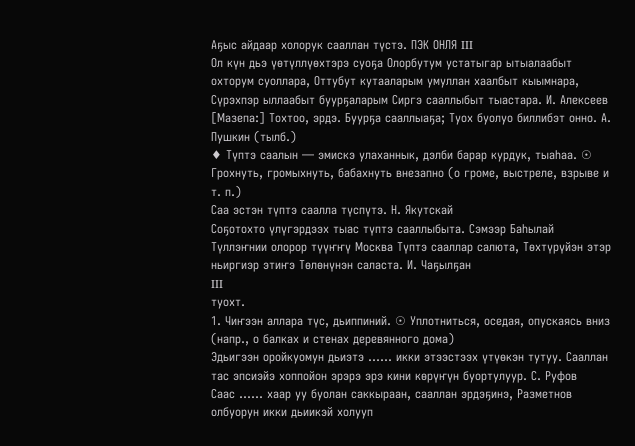Аҕыс айдаар холорук сааллан түстэ. ПЭК ОНЛЯ III
Ол күн дьэ үөтүллүөхтэрэ суоҕа Олорбутум устатыгар ытыалаабыт охторум суоллара, Оттубут кутааларым умуллан хаалбыт кыымнара, Сүрэхпэр ыллаабыт буурҕаларым Сиргэ сааллыбыт тыастара. И. Алексеев
[Мазепа:] Тохтоо, эрдэ. Буурҕа сааллыаҕа; Туох буолуо биллибэт онно. А. Пушкин (тылб.)
♦ Түптэ саалын — эмискэ улаханнык, дэлби барар курдук, тыаһаа. ☉ Грохнуть, громыхнуть, бабахнуть внезапно (о громе, выстреле, взрыве и т. п.)
Саа эстэн түптэ саалла түспүтэ. Н. Якутскай
Соҕотохто үлүгэрдээх тыас түптэ сааллыбыта. Сэмээр Баһылай
Түллэҥнии олорор түүҥҥү Москва Түптэ сааллар салюта, Төхтүрүйэн этэр ньиргиэр этиҥэ Төлөнүнэн саласта. И. Чаҕылҕан
III
туохт.
1. Чиҥээн аллара түс, дьиппиний. ☉ Уплотниться, оседая, опускаясь вниз (напр., о балках и стенах деревянного дома)
Эдьигээн оройкуомун дьиэтэ …… икки этээстээх үтүөкэн тутуу. Сааллан тас эпсиэйэ хоппойон эрэрэ эрэ кини көрүҥүн буортулуур. С. Руфов
Саас …… хаар уу буолан саккыраан, сааллан эрдэҕинэ, Разметнов олбуорун икки дьиикэй холууп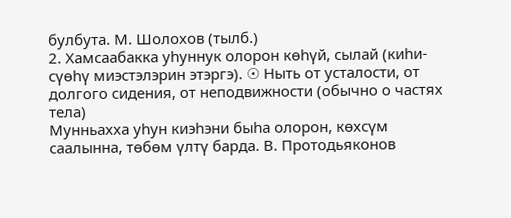булбута. М. Шолохов (тылб.)
2. Хамсаабакка уһуннук олорон көһүй, сылай (киһи-сүөһү миэстэлэрин этэргэ). ☉ Ныть от усталости, от долгого сидения, от неподвижности (обычно о частях тела)
Мунньахха уһун киэһэни быһа олорон, көхсүм саалынна, төбөм үлтү барда. В. Протодьяконов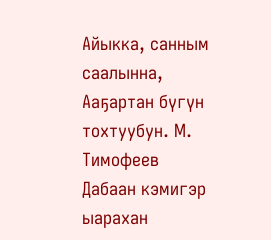Айыкка, санным саалынна, Ааҕартан бүгүн тохтуубун. М. Тимофеев
Дабаан кэмигэр ыарахан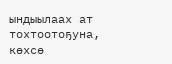ындыылаах ат тохтоотоҕуна, көхсө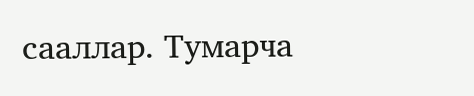сааллар. Тумарча